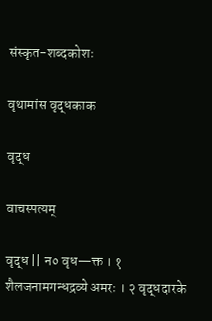संस्कृत-शब्दकोशः

वृथामांस वृद्धकाक

वृद्ध

वाचस्पत्यम्

वृद्ध || न० वृध—क्त । १ शैलजनामगन्धद्रव्ये अमरः । २ वृद्धदारके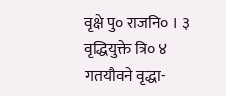वृक्षे पु० राजनि० । ३ वृद्धियुक्ते त्रि० ४ गतयौवने वृद्धा-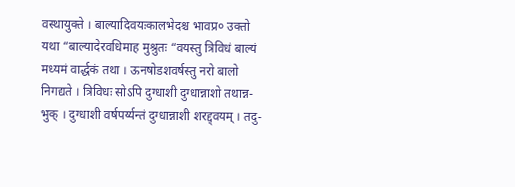वस्थायुक्ते । बाल्यादिवयःकालभेदश्च भावप्र० उक्तो यथा “बाल्यादेरवधिमाह मुश्रुतः “वयस्तु त्रिविधं बाल्यं मध्यमं वार्द्धकं तथा । ऊनषोडशवर्षस्तु नरो बालो निगद्यते । त्रिविधः सोऽपि दुग्धाशी दुग्धान्नाशो तथान्न- भुक् । दुग्धाशी वर्षपर्य्यन्तं दुग्धान्नाशी शरद्द्वयम् । तदु-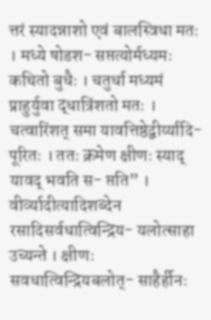त्तरं स्यादन्नाशो एवं बालस्त्रिधा मतः । मध्ये षोडश- सप्तत्योर्मध्यमः कथितो बुधैः । चतुर्धा मध्यमं प्राहुर्युवा द्धात्रिंशतो मतः । चत्वारिंशत् समा यावत्तिष्ठेद्वीर्य्यादि- पूरितः । ततः क्रमेण क्षीणः स्याद् यावद् भवति स- प्तति” । वीर्व्यादीत्यादिशब्देन रसादिसर्वधात्विन्द्रिय- यलोत्साहा उच्यन्ते । क्षीणः सवधात्विन्द्रियबलोत्- साहैर्हीनः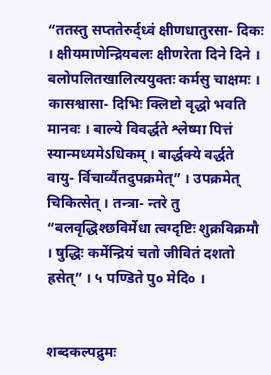“ततस्तु सप्ततेरुर्द्ध्वं क्षीणधातुरसा- दिकः । क्षीयमाणेन्द्रियबलः क्षीणरेता दिने दिने । बलोपलितखालित्ययुक्तः कर्मसु चाक्षमः । कासश्वासा- दिभिः क्लिष्टो वृद्धो भवति मानवः । बाल्ये विवर्द्धते श्लेष्मा पित्तं स्यान्मध्यमेऽधिकम् । बार्द्धक्ये वर्द्धते वायु- र्विचार्व्यैतदुपक्रमेत्” । उपक्रमेत् चिकित्सेत् । तन्त्रा- न्तरे तु “बलवृद्धिश्छविर्मेधा त्वग्दृष्टिः शुक्रविक्रमौ । षुद्धिः कर्मेन्द्रियं चतो जीवितं दशतो ह्रसेत्” । ५ पण्डिते पु० मेदि० ।


शब्दकल्पद्रुमः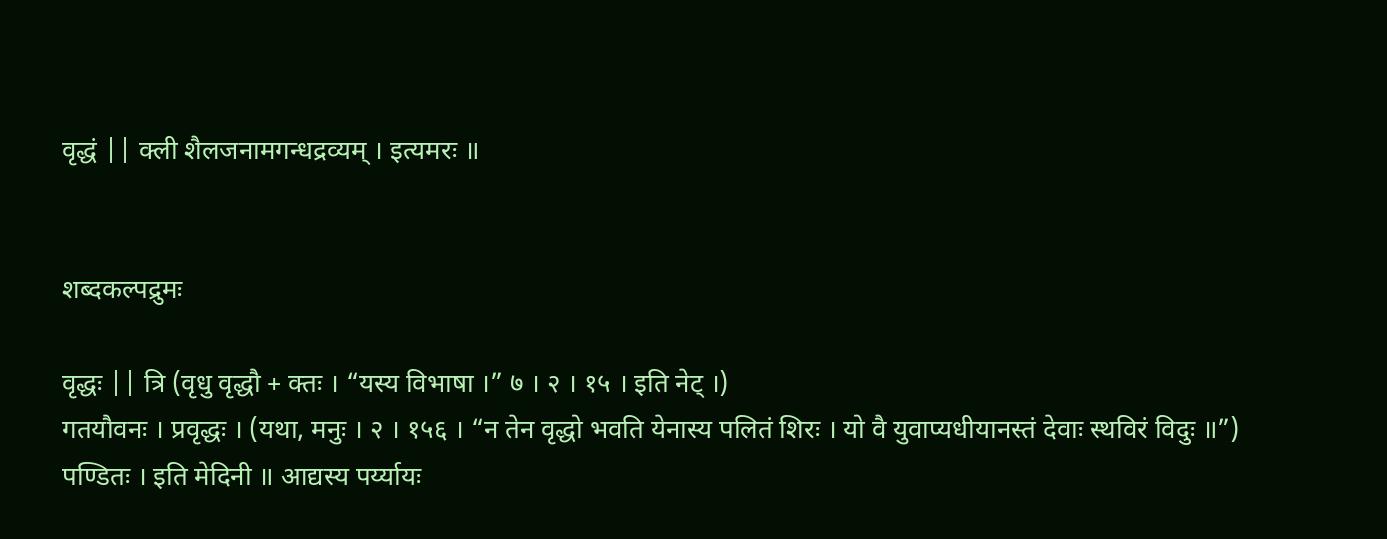वृद्धं || क्ली शैलजनामगन्धद्रव्यम् । इत्यमरः ॥


शब्दकल्पद्रुमः

वृद्धः || त्रि (वृधु वृद्धौ + क्तः । “यस्य विभाषा ।” ७ । २ । १५ । इति नेट् ।)
गतयौवनः । प्रवृद्धः । (यथा, मनुः । २ । १५६ । “न तेन वृद्धो भवति येनास्य पलितं शिरः । यो वै युवाप्यधीयानस्तं देवाः स्थविरं विदुः ॥”)
पण्डितः । इति मेदिनी ॥ आद्यस्य पर्य्यायः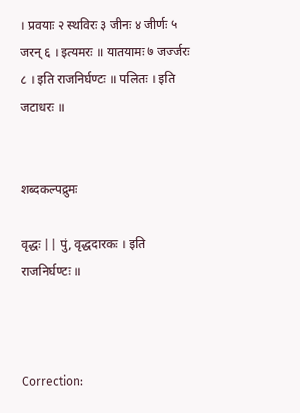। प्रवयाः २ स्थविरः ३ जीनः ४ जीर्णः ५ जरन् ६ । इत्यमरः ॥ यातयामः ७ जर्ज्जरः ८ । इति राजनिर्घण्टः ॥ पलितः । इति जटाधरः ॥


शब्दकल्पद्रुमः

वृद्धः || पुं, वृद्धदारकः । इति राजनिर्घण्टः ॥



Correction: